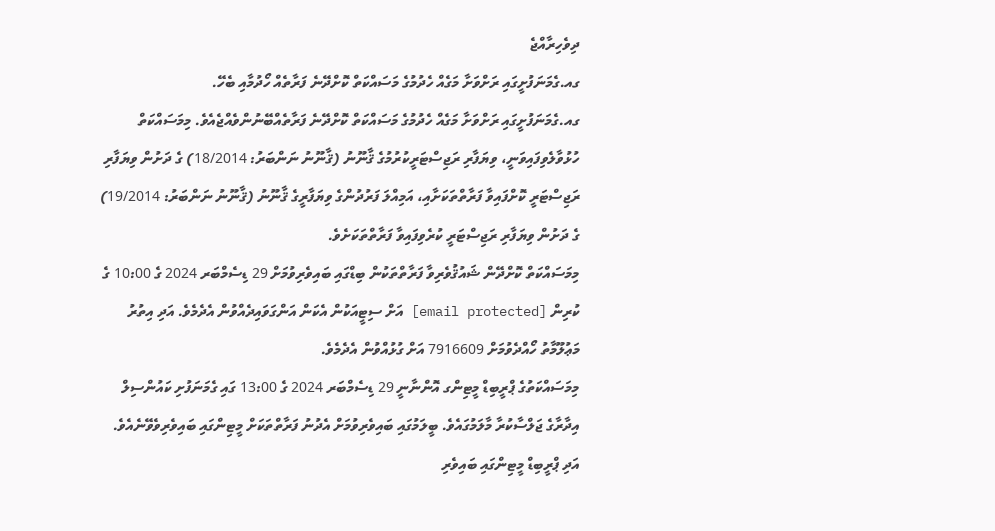ދިވެހިރާއްޖެ
ގއ.ގެމަނަފުށީގައި ރަށްވަށާ މަގެއް ހެދުމުގެ މަސައްކަތް ކޮށްދޭނެ ފަރާތެއް ހޯދުމާއި ބެހޭ.
ގއ.ގެމަނަފުށީގައި ރަށްވަށާ މަގެއް ހެދުމުގެ މަސައްކަތް ކޮށްދޭނެ ފަރާތެއްބޭނުންވެއްޖެއެވެ. މިމަސައްކަތް ހުޅުވާލެވިފައިވަނީ، ވިޔަފާރި ރަޖިސްޓަރީކުރުމުގެ ޤާނޫނު (ޤާނޫނު ނަންބަރު: 18/2014) ގެ ދަށުން ވިޔަފާރި ރަޖިސްޓަރީ ކޮށްފައިވާ ފަރާތްތަކަށާއި، އަމިއްލަ ފަރުދުންގެ ވިޔަފާރީގެ ޤާނޫނު (ޤާނޫނު ނަންބަރު: 19/2014) ގެ ދަށުން ވިޔަފާރި ރަޖިސްޓަރީ ކުރެވިފައިވާ ފަރާތްތަކަށެވެ.
މިމަސައްކަތް ކޮށްދޭން ޝައުޤުވެރިވާ ފަރާތްތަކުން ބިޑްގައި ބައިވެރިވުމަށް 29 ޑިސެމްބަރ 2024 ގެ 10:00 ގެ ކުރިން [email protected] އަށް ސިޓީއަކުން އެކަން އަންގަވައިދެއްވުން އެދެމެވެ. އަދި އިތުރު މަޢުލޫމާތު ހޯއްދެވުމަށް 7916609 އަށް ގުޅުއްވުން އެދެމެވެ.
މިމަސައްކަތުގެ ޕްރީބިޑް މީޓިންގ އޮންނާނީ 29 ޑިސެމްބަރ 2024 ގެ 13:00 ގައި ގެމަނަފުށި ކައުންސިލް އިދާރާގެ ޖަލްސާކުރާ މާލަމުގައެވެ. ބީލަމުގައި ބައިވެރިވުމަށް އެދުނު ފަރާތްތަކަށް މީޓިންގައި ބައިވެރިވެވޭނެއެވެ. އަދި ޕްރީބިޑް މީޓިންގައި ބައިވެރި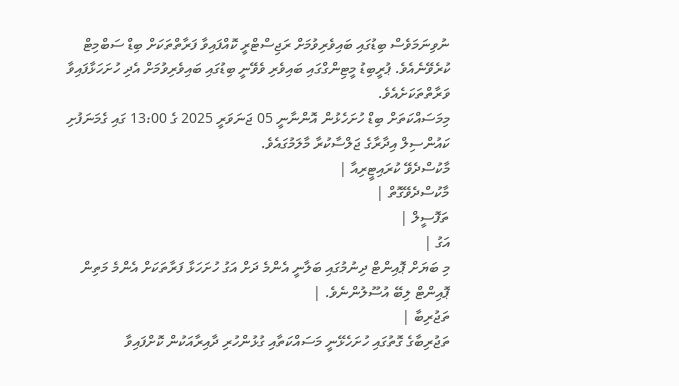ނުވިނަމަވެސް ބިޑުގައި ބައިވެރިވުމަށް ރަޖިސްޓްރީ ކޮއްފައިވާ ފަރާތްތަކަށް ބިޑް ސަބްމިޓް ކުރެވޭނެއެވެ. ޕުރީބިޑު މީޓިންގްގައި ބައިވެރި ވެވޭނީ ބިޑުގައި ބައިވެރިވުމަށް އެދި ހުށަހަޅާފައިވާ ވަރާތްތަކަށެއެވެ.
މިމަސައްކަތަށް ބިޑް ހުށަހެޅުން އޮންނާނީ 05 ޖަނަވަރީ 2025 ގެ 13:00 ގައި ގެމަނަފުށި ކައުންސިލް އިދާރާގެ ޖަލްސާކުރާ މާލަމުގައެވެ.
މާކުސްދެވޭ ކުރައިޓީރިއާ |
މާކުސްދެވޭގޮތް |
ތަފޮސީލް |
އަގު |
މި ބަޔަށް ޕޮއިންޓް ދިނުމުގައި ބަލާނީ އެންމެ ދަށް އަގު ހުށަހަޅާ ފަރާތަކަށް އެންމެ މަތިން ޕޮއިންޓް ލިބޭ އުސޫލުންނެވެ. |
ތަޖުރިބާ |
ތަޖުރިބާގެ ގޮތުގައި ހުށަހެޅޭނީ މަސައްކަތާއި ގުޅުންހުރި ދާއިރާއަކުން ކޮށްފައިވާ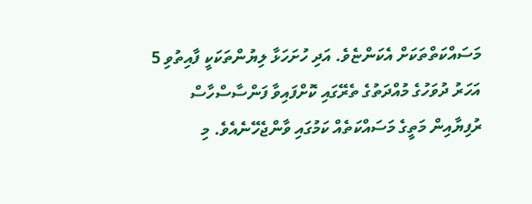މަސައްކަތްތަކަށް އެކަންޏެވެ. އަދި ހުށަހަޅާ ލިޔުންތަކަކީ ފާއިތުވި 5 އަހަރު ދުވަހުގެ މުއްދަތުގެ ތެރޭގައި ކޮށްފައިވާ ފަންސާސްހާސް ރުފިޔާއިން މަތީގެ މަސައްކަތެއް ކަމުގައި ވާންޖެހޭނެއެވެ. މި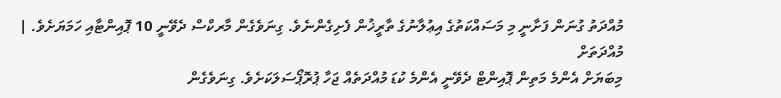މުއްދަތު ގުނަން ފަށާނީ މި މަސައްކަތުގެ އިޢުލާނުގެ ތާރީޚުން ފެށިގެންނެވެ. ގިނަވެގެން މާރކްސް ދެވޭނީ 10 ޕޮއިންޓާއި ހަމަޔަށެވެ. |
މުއްދަތަށް
މިބަޔަށް އެންމެ މަތިން ޕޮއިންޓް ދެވޭނީ އެންމެ ކުޑަ މުއްދަތެއް ޖަހާ ޕުރޮޕޯސަލަކަށެވެ. ގިނަވެގެން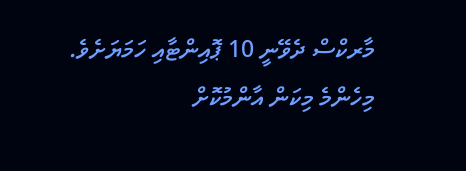މާރކްސް ދެވޭނީ 10 ޕޮއިންޓާއި ހަމަޔަށެވެ.
މިހެންމެ މިކަން އާންމުކޮށް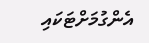އެންގުމަށްޓަކައި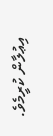އިޢުލާން ކުރީމެވެ.